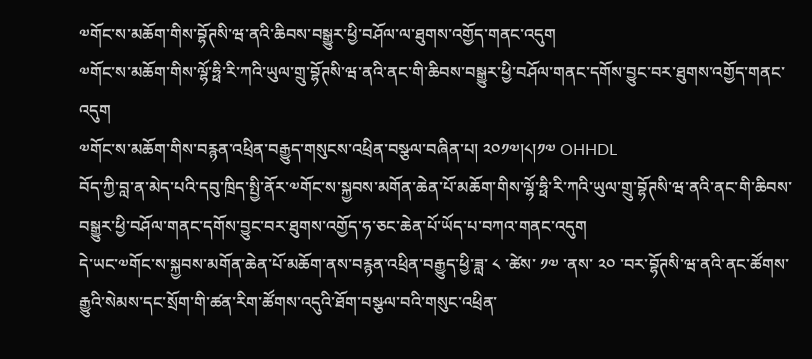༧གོང་ས་མཆོག་གིས་བྷོཊསི་ཝ་ནའི་ཆིབས་བསྒྱུར་ཕྱི་བཤོལ་ལ་ཐུགས་འགྱོད་གནང་འདུག
༧གོང་ས་མཆོག་གིས་ལྷོ་ཧྥི་རི་ཀའི་ཡུལ་གྲུ་བྷོཊསི་ཝ་ནའི་ནང་གི་ཆིབས་བསྒྱུར་ཕྱི་བཤོལ་གནང་དགོས་བྱུང་བར་ཐུགས་འགྱོད་གནང་འདུག
༧གོང་ས་མཆོག་གིས་བརྙན་འཕྲིན་བརྒྱུད་གསུངས་འཕྲིན་བསྩལ་བཞིན་པ། ༢༠༡༧།༨།༡༧ OHHDL
བོད་ཀྱི་བླ་ན་མེད་པའི་དབུ་ཁྲིད་སྤྱི་ནོར་༧གོང་ས་སྐྱབས་མགོན་ཆེན་པོ་མཆོག་གིས་ལྷོ་ཧྥི་རི་ཀའི་ཡུལ་གྲུ་བྷོཊསི་ཝ་ནའི་ནང་གི་ཆིབས་བསྒྱུར་ཕྱི་བཤོལ་གནང་དགོས་བྱུང་བར་ཐུགས་འགྱོད་ཧ་ཅང་ཆེན་པོ་ཡོད་པ་བཀའ་གནང་འདུག
དེ་ཡང་༧གོང་ས་སྐྱབས་མགོན་ཆེན་པོ་མཆོག་ནས་བརྙན་འཕྲིན་བརྒྱུད་ཕྱི་ཟླ་ ༨ ་ཚེས་ ༡༧ ་ནས་ ༢༠ ་བར་བྷོཊསི་ཝ་ནའི་ནང་ཚོགས་རྒྱུའི་སེམས་དང་སྲོག་གི་ཚན་རིག་ཚོགས་འདུའི་ཐོག་བསྩལ་བའི་གསུང་འཕྲིན་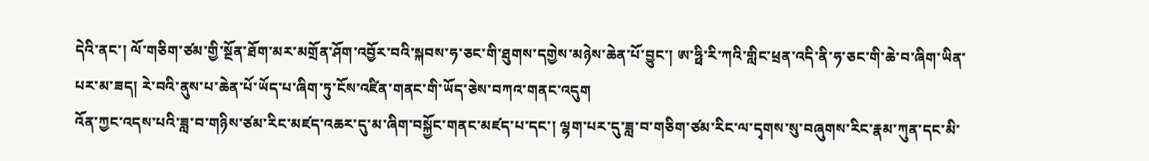དེའི་ནང་། ལོ་གཅིག་ཙམ་གྱི་སྔོན་ཐོག་མར་མགྲོན་ཤོག་འབྱོར་བའི་སྐབས་ཧ་ཅང་གི་ཐུགས་དགྱེས་མཉེས་ཆེན་པོ་བྱུང་། ཨ་ཧྥི་རི་ཀའི་གླིང་ཕྲན་འདི་ནི་ཧ་ཅང་གི་ཆེ་བ་ཞིག་ཡིན་པར་མ་ཟད། རེ་བའི་ནུས་པ་ཆེན་པོ་ཡོད་པ་ཞིག་ཏུ་ངོས་འཛིན་གནང་གི་ཡོད་ཅེས་བཀའ་གནང་འདུག
འོན་ཀྱང་འདས་པའི་ཟླ་བ་གཉིས་ཙམ་རིང་མཛད་འཆར་དུ་མ་ཞིག་བསྐྱོང་གནང་མཛད་པ་དང་། ལྷག་པར་དུ་ཟླ་བ་གཅིག་ཙམ་རིང་ལ་དྭགས་སུ་བཞུགས་རིང་རྣམ་ཀུན་དང་མི་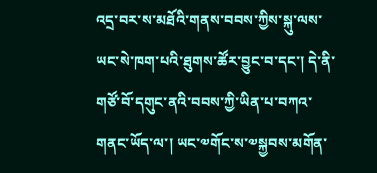འདྲ་བར་ས་མཐོའི་གནས་བབས་ཀྱིས་སྐུ་ལས་ཡང་སེ་ཁག་པའི་ཐུགས་ཚོར་བྱུང་བ་དང་། དེ་ནི་གཙོ་བོ་དགུང་ནའི་བབས་ཀྱི་ཡིན་པ་བཀའ་གནང་ཡོད་ལ་། ཡང་༧གོང་ས་༧སྐྱབས་མགོན་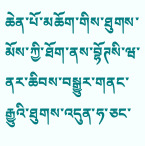ཆེན་པོ་མཆོག་གིས་ཐུགས་མོས་ཀྱི་ཐོག་ནས་བྷོཊསི་ཝ་ནར་ཆིབས་བསྒྱུར་གནང་རྒྱུའི་ཐུགས་འདུན་ཧ་ཅང་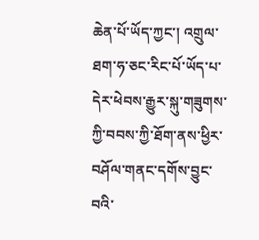ཆེན་པོ་ཡོད་ཀྱང་། འགྲུལ་ཐག་ཧ་ཅང་རིང་པོ་ཡོད་པ་དེར་ཕེབས་རྒྱུར་སྐུ་གཟུགས་ཀྱི་བབས་ཀྱི་ཐོག་ནས་ཕྱིར་བཤོལ་གནང་དགོས་བྱུང་བའི་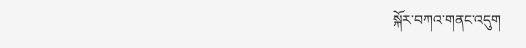སྐོར་བཀའ་གནང་འདུག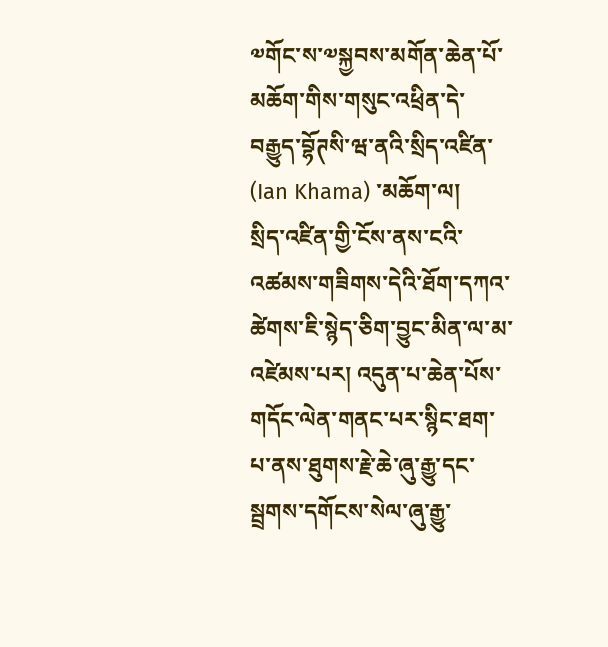༧གོང་ས་༧སྐྱབས་མགོན་ཆེན་པོ་མཆོག་གིས་གསུང་འཕྲིན་དེ་བརྒྱུད་བྷོཊསི་ཝ་ནའི་སྲིད་འཛིན་ (Ian Khama) ་མཆོག་ལ།
སྲིད་འཛིན་གྱི་ངོས་ནས་ངའི་འཚམས་གཟིགས་དེའི་ཐོག་དཀའ་ཚེགས་ཇི་སྙེད་ཅིག་བྱུང་མིན་ལ་མ་འཛེམས་པར། འདུན་པ་ཆེན་པོས་གདོང་ལེན་གནང་པར་སྙིང་ཐག་པ་ནས་ཐུགས་རྗེ་ཆེ་ཞུ་རྒྱུ་དང་སྦྲགས་དགོངས་སེལ་ཞུ་རྒྱུ་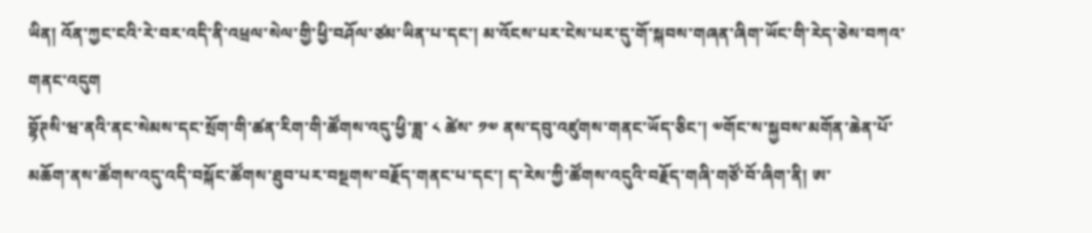ཡིན། འོན་ཀྱང་ངའི་རེ་བར་འདི་ནི་འཕྲལ་སེལ་གྱི་ཕྱི་བཤོལ་ཙམ་ཡིན་པ་དང་། མ་འོངས་པར་ངེས་པར་དུ་གོ་སྐབས་གཞན་ཞིག་ཡོང་གི་རེད་ཅེས་བཀའ་གནང་འདུག
བྷོཊསི་ཝ་ནའི་ནང་སེམས་དང་སྲོག་གི་ཚན་རིག་གི་ཚོགས་འདུ་ཕྱི་ཟླ་ ༨ ཚེས་ ༡༧ ནས་དབུ་འཛུགས་གནང་ཡོད་ཅིང་། ༧གོང་ས་སྐྱབས་མགོན་ཆེན་པོ་མཆོག་ནས་ཚོགས་འདུ་འདི་བསྐོང་ཚོགས་ཐུབ་པར་བསྔགས་བརྗོད་གནང་པ་དང་། ད་རེས་ཀྱི་ཚོགས་འདུའི་བརྗོད་གཞི་གཙོ་བོ་ཞིག་ནི། ཨ་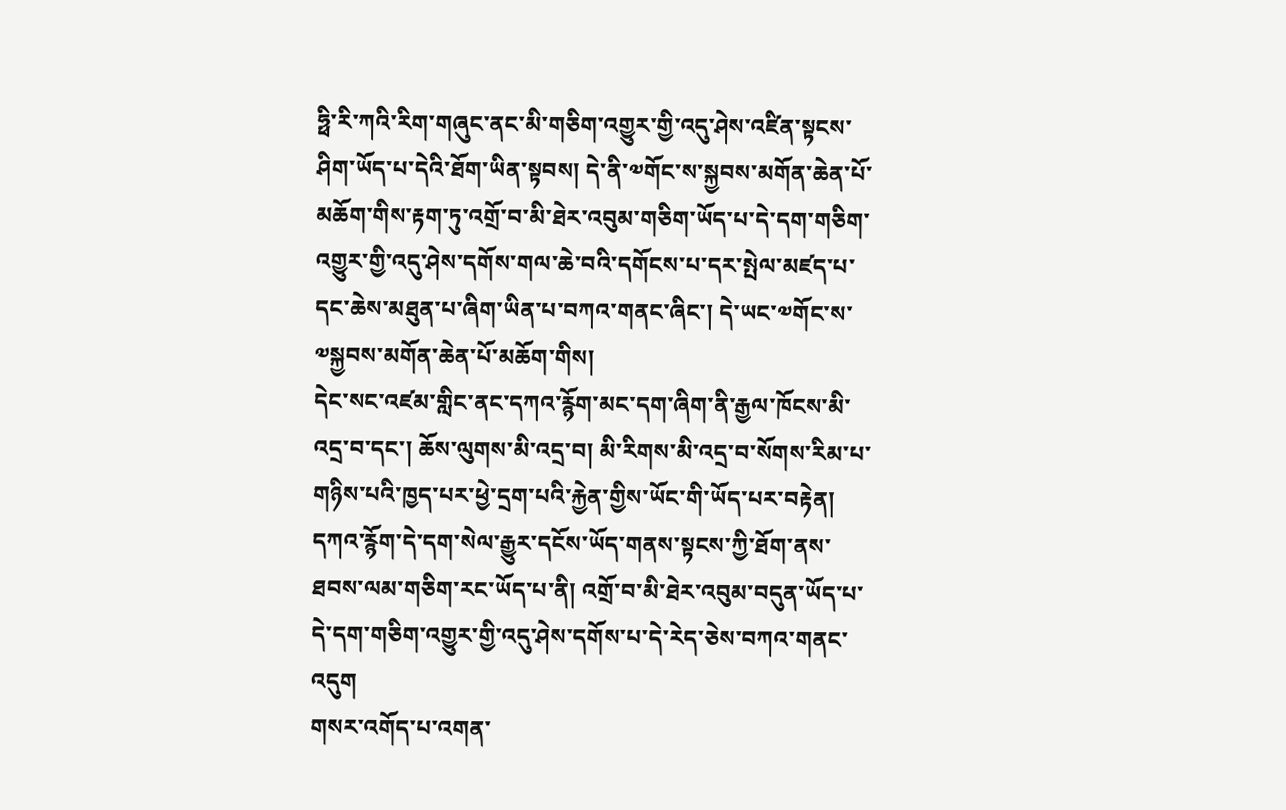ཧྥི་རི་ཀའི་རིག་གཞུང་ནང་མི་གཅིག་འགྱུར་གྱི་འདུ་ཤེས་འཛིན་སྟངས་ཤིག་ཡོད་པ་དེའི་ཐོག་ཡིན་སྟབས། དེ་ནི་༧གོང་ས་སྐྱབས་མགོན་ཆེན་པོ་མཆོག་གིས་རྟག་ཏུ་འགྲོ་བ་མི་ཐེར་འབུམ་གཅིག་ཡོད་པ་དེ་དག་གཅིག་འགྱུར་གྱི་འདུ་ཤེས་དགོས་གལ་ཆེ་བའི་དགོངས་པ་དར་སྤེལ་མཛད་པ་དང་ཆེས་མཐུན་པ་ཞིག་ཡིན་པ་བཀའ་གནང་ཞིང་། དེ་ཡང་༧གོང་ས་༧སྐྱབས་མགོན་ཆེན་པོ་མཆོག་གིས།
དེང་སང་འཛམ་གླིང་ནང་དཀའ་རྙོག་མང་དག་ཞིག་ནི་རྒྱལ་ཁོངས་མི་འདྲ་བ་དང་། ཆོས་ལུགས་མི་འདྲ་བ། མི་རིགས་མི་འདྲ་བ་སོགས་རིམ་པ་གཉིས་པའི་ཁྱད་པར་ཕྱེ་དྲག་པའི་རྐྱེན་གྱིས་ཡོང་གི་ཡོད་པར་བརྟེན། དཀའ་རྙོག་དེ་དག་སེལ་རྒྱུར་དངོས་ཡོད་གནས་སྟངས་ཀྱི་ཐོག་ནས་ཐབས་ལམ་གཅིག་རང་ཡོད་པ་ནི། འགྲོ་བ་མི་ཐེར་འབུམ་བདུན་ཡོད་པ་དེ་དག་གཅིག་འགྱུར་གྱི་འདུ་ཤེས་དགོས་པ་དེ་རེད་ཅེས་བཀའ་གནང་འདུག
གསར་འགོད་པ་འགན་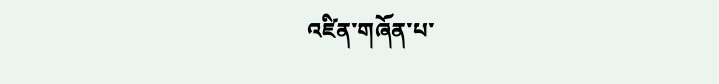འཛིན་གཞོན་པ་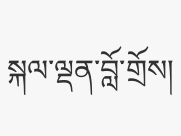སྐལ་ལྡན་བློ་གྲོས།